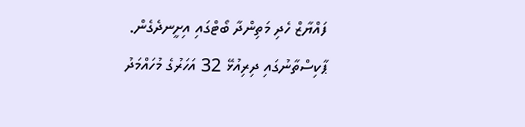ފައްޔާޒް ހެދި މަތިންދާ ބޯޓްގައި އިށީނދެގެން.
ޕާކިސްތާނުގައި ދިރިއުޅޭ 32 އަހަރުގެ މުހައްމަދު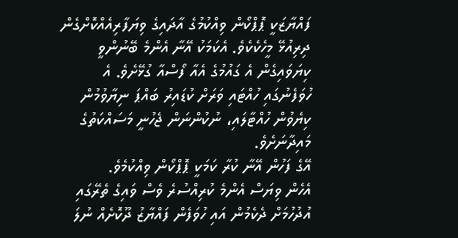ފައްޔާޒަކީ ޕޮޕްކޯން ވިއްކުމުގެ އާދައިގެ ވިޔަފާރިއެއްކޮށްގެން ދިރިއުޅޭ މީހެކެކެވެ. އެކަމަކު އޭނާ އެންމެ ބޭނުންވީ ކިޔަވައިގެން އެ ގައުމުގެ އެއާ ފޯސްއާ ގުޅޭށެވެ. އެ ހުވަފެނުގައި ހުއްޓައި ވަރަށް ކުޑައިރު ބައްޕަ ނިޔާވުމުން ކިޔެވުން ހުއްޓާލައި، ނުކުންނަން ޖެހުނީ މަސައްކަތުގެ މައިދާނަށެވެ.
އޭގެ ފަހުން އޭނާ ކުރާ ކަމަކީ ޕޮޕްކޯން ވިއްކުމެވެ.
އެހެން ވިޔަސް އެންމެ ކުރިއްސުރެ ވެސް ވައިގެ ތެރޭގައި އުދުހުމަށް ދެކެމުން އައި ހުވަފެން ފައްޔާޒު ދޫކޮށެއް ނުލަ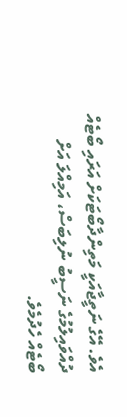އެވެ. އޭގެ ނަތީޖާއަކީ މަތިންދާބޯޓަކަށް އަރައި ބޯޓެއް ދުއްވައިލުމުގެ ނަސީބު ނުލިބަސް، އަމިއްލަ އަށް ބޯޓެއް ހެދުމެވެ.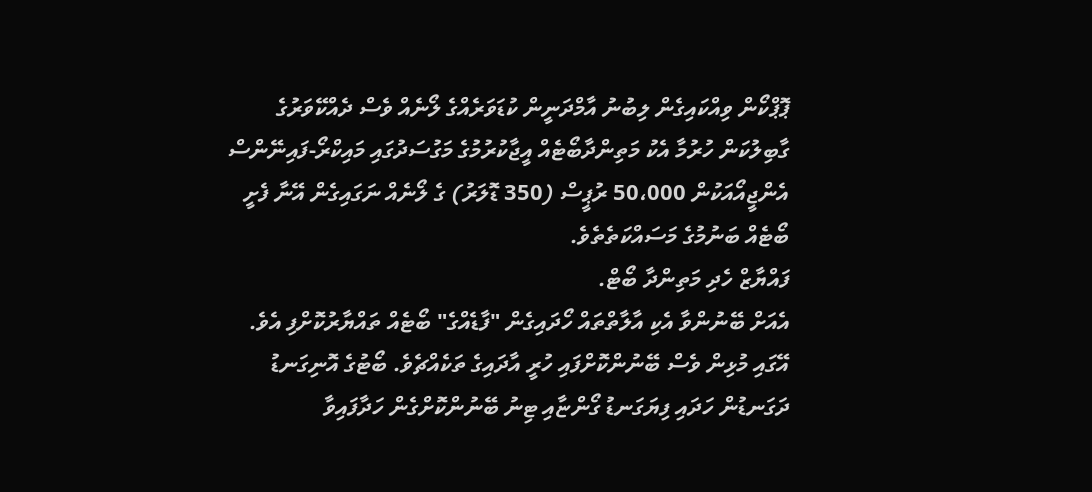ޕޮޕްކޯން ވިއްކައިގެން ލިބުނު އާމްދަނީން ކުޑަވަރެއްގެ ލޯނެއް ވެސް ދެއްކޭވަރުގެ ގާބިލުކަން ހުރުމާ އެކު މަތިންދާބޯޓެއް އީޖާކުރުމުގެ މަގުސަދުގައި މައިކްރޯ-ފައިނޭންސް އެންޖީއޯއަކުން 50،000 ރުޕީސް (350 ޑޮލަރު) ގެ ލޯނެއް ނަގައިގެން އޭނާ ފެށީ ބޯޓެއް ބަނުމުގެ މަސައްކަތެތެވެ.
ފައްޔާޒް ހެދި މަތިންދާ ބޯޓް.
އެއަށް ބޭނުންވާ އެކި އާލާތްތައް ހޯދައިގެން "ފާޑެއްގެ" ބޯޓެއް ތައްޔާރުކޮށްފި އެވެ. އޭގައި މުޅިން ވެސް ބޭނުންކޮށްފައި ހުރީ އާދައިގެ ތަކެއްޗެވެ. ބޯޓުގެ އޮނިގަނޑު ދަގަނޑުން ހަދައި ފިޔަގަނޑު ގޯންޏާއި ޓިނު ބޭނުންކޮށްގެން ހަދާފައިވާ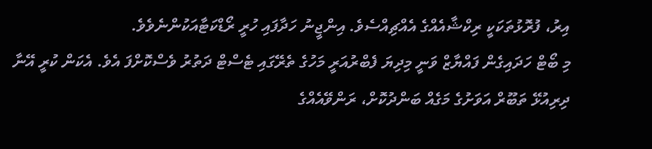އިރު، ފުރޮޅުތަކަކީ ރިކްޝާއެއްގެ އެއްޗިއްސެވެ. އިންޖީނު ހަދާފައި ހުރީ ރޯޑްކަޓާއަކުންނެވެވެ.
މި ބޯޓް ހަދައިގެން ފައްޔާޒް ވަނީ މިދިޔަ ފެބްރުއަރީ މަހުގެ ތެރޭގައި ޓެސްޓް ދަތުރު ވެސްކޮށްފަ އެވެ. އެކަން ކުރީ އޭނާ ދިރިއުޅޭ ތަބޫރް އަވަށުގެ މަގެއް ބަންދުކޮށް، ރަންވޭއެއްގެ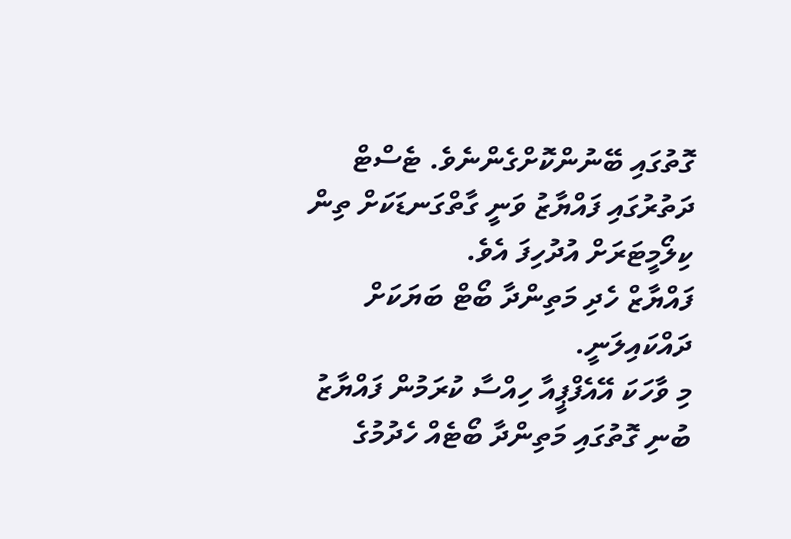ގޮތުގައި ބޭނުންކޮށްގެންނެވެ. ޓެސްޓް ދަތުރުގައި ފައްޔާޒު ވަނީ ގާތްގަނޑަކަށް ތިން ކިލޯމީޓަރަށް އުދުހިފަ އެވެ.
ފައްޔާޒް ހެދި މަތިންދާ ބޯޓް ބަޔަކަށް ދައްކައިލަނީ.
މި ވާހަކަ އޭއެފްޕީއާ ހިއްސާ ކުރަމުން ފައްޔާޒު ބުނި ގޮތުގައި މަތިންދާ ބޯޓެއް ހެދުމުގެ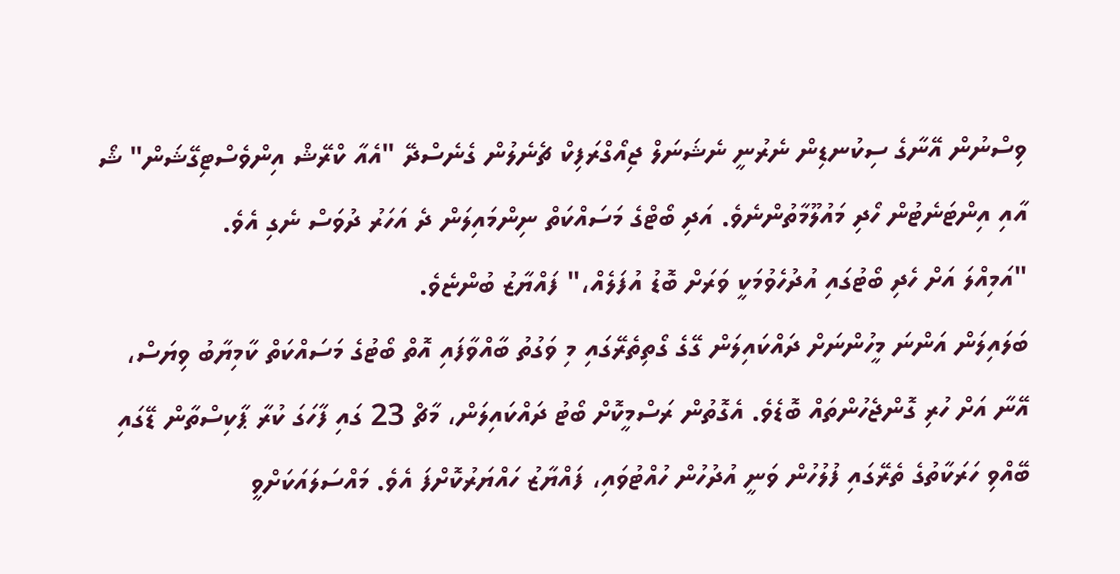ވިސްނުން އޭނާގެ ސިކުނޑިން ނެރުނީ ނެޝަނަލް ޖިއޯގްރަފިކް ޗެނެލުން ގެނެސްދޭ "އެއާ ކްރޭޝް އިންވެސްޓިގޭޝަން" ޝޯ އާއި އިންޓަނެޓުން ހޯދި މައުލޫމާތުންނެވެ. އަދި ބޯޓްގެ މަސައްކަތް ނިންމައިލަން ދެ އަހަރު ދުވަސް ނެގި އެވެ.
"އަމިއްލަ އަށް ހެދި ބޯޓުގައި އުދުހެވުމަކީ ވަރަށް ބޮޑު އުފަލެއް،" ފައްޔާޒު ބުންޏެވެ.
ބަލައިލަން އަންނަ މީހުންނަށް ދައްކައިލަން ގޭގެ ގޯތިތެރޭގައި މި ވަގުތު ބާއްވާފައި އޮތް ބޯޓުގެ މަސައްކަތް ކާމިޔާބު ވިޔަސް، އޭނާ އަށް ހުރި ގޮންޖެހުންތައް ބޮޑެވެ. އެގޮތުން ރަސްމީކޮށް ބޯޓު ދައްކައިލަން، މާޗް 23 ގައި ފާހަގަ ކުރާ ޕާކިސްތާން ޑޭގައި ބޭއްވި ހަރަކާތުގެ ތެރޭގައި ފުލުހުން ވަނީ އުދުހުން ހުއްޓުވައި، ފައްޔާޒު ހައްޔަރުކޮށްފަ އެވެ. މައްސަލައަކަށްވީ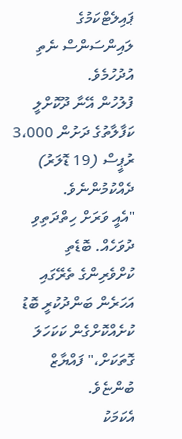ޕައިލެޓްކަމުގެ ލައިންސަންސް ނެތި އުދުހުމެވެ.
ފުލުހުން އޭނާ ދޫކޮށްލީ ކަފާލާތުގެ ދަށުން 3،000 ރުޕީސް (19 ޑޮލަރު) ދެއްކުމުންނެވެ.
"އެއީ ވަރަށް ހިތްދަތިވި ދުވަހެއް. ބޮޑެތި ކުށްވެރިންގެ ތެރޭގައި އަހަރެން ބަންދުކުރީ ބޮޑު ކުށެއްކޮށްގެން ކަކަހަލަ ގޮތަކަށް،" ފައްޔާޒް ބުންޏެވެ.
އެކަމަކު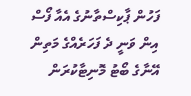ފަހުން ޕާކިސްތާނުގެ އެއާ ފޯސް އިން ވަނީ ދެ ފަހަރެއްގެ މަތިން އޭނާގެ ބޯޓު މޮނިޓާކުރަން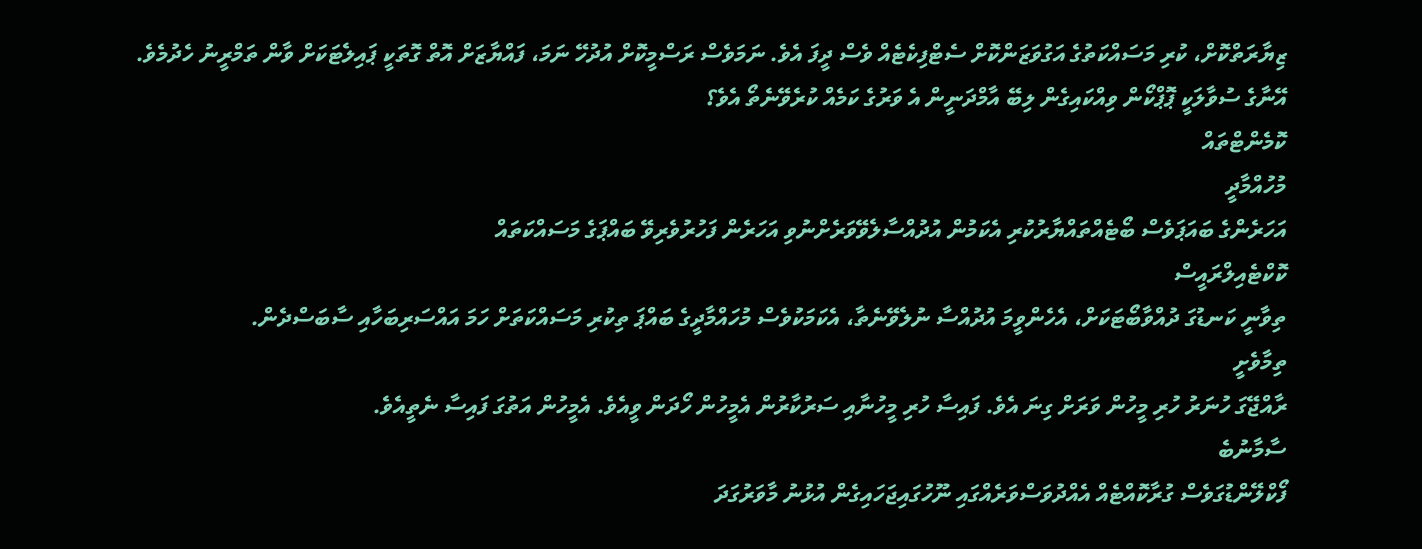ޒިޔާރަތްކޮށް، ކުރި މަސައްކަތުގެ އަގުވަޒަންކޮށް ސެޓްފިކެޓެއް ވެސް ދީފަ އެވެ. ނަމަވެސް ރަސްމީކޮށް އުދުހޭ ނަމަ، ފައްޔާޒަށް އޮތް ގޮތަކީ ޕައިލެޓަކަށް ވާން ތަމްރީނު ހެދުމެވެ.
އޭނާގެ ސުވާލަކީ ޕޮޕްކޯން ވިއްކައިގެން ލިބޭ އާމްދަނީން އެ ވަރުގެ ކަމެއް ކުރެވޭނެތޯ އެވެ؟
ކޮމެންޓްތައް
މުހުއްމާދީ
އަހަރެންގެ ބައަޕަވެސް ބޯޓެއްތައްޔާރުކުރި އެކަމުން އުދުއްސާލެވޭވަރެށްނުވި އަހަރެން ފަހުރުވެރިވޭ ބައްޕަގެ މަސައްކަތައް
ކޮކްޓެއިލްރައީސް
ތިވާނީ ކަނޑުގަ ދުއްވާބޯޓަކަށް، އެހެންވީމަ އުދުއްސާ ނުލެވޭނެތާ، އެކަމަކުވެސް މުހައްމާދީގެ ބައްޕަ ތިކުރި މަސައްކަތަށް ހަމަ އައްސަރިބަހާއި ސާބަސްދެން.
ތިމާވެށީ
ރާއްޖޭގަ ހުނަރު ހުރި މީހުން ވަރަށް ގިނަ އެވެ. ފައިސާ ހުރި މީހުނާއި ސަރުކާރުން އެމީހުން ހޯދަން ވީއެވެ. އެމީހުން އަތުގަ ފައިސާ ނެތީއެވެ.
ސާމާނުބެ
ފޯކްލޭންޑުގަވެސް ގުރާކޮއްޓެއް އެއްދުވަސްވަރެއްގައި ނޫހުގައިޖަހައިގެން އުޅުނު މާވަރުގަދަ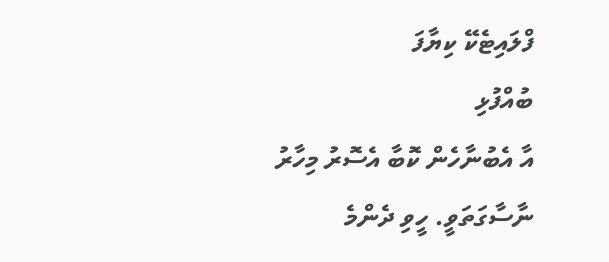ފްލައިޓެކޭ ކިޔާފަ
ބުއްފުޅި
އާ އެބުނާހެން ކޮބާ އެސޮރު މިހާރު ނާސާގަތަވީ. ހީވި ދެންމެ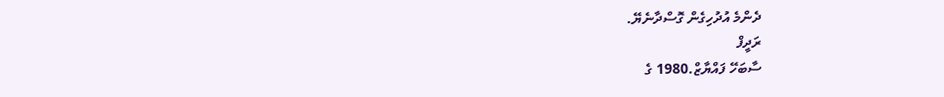ދެންމެ އުދުހިގެން ގޮސްދާނެޔޭ.
ރަދީފް
ސާބަހޭ ފައްޔާޒް.1980 ގެ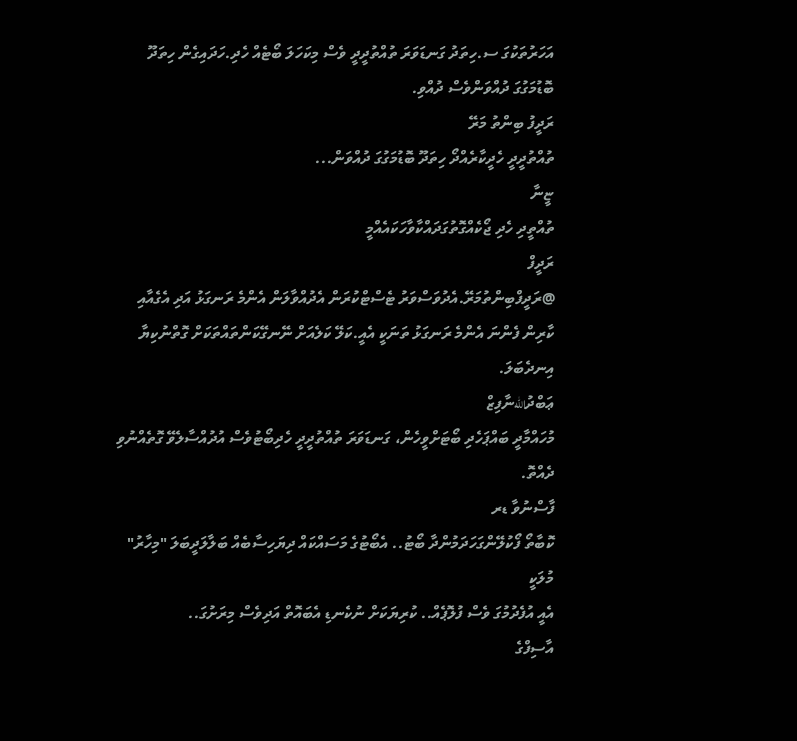އަހަރުތަކުގަ ސ.ހިތަދު ގަނޑަވަރަ ތުއްތުދީދީ ވެސް މިކަހަލަ ބޯޓެއް ހެދި.ހަދައިގެން ހިތަދޫ ބޮޑުމަގުގަ ދުއްވަންވެސް ދުއްވި.
ރަދީފު ބިންތު މަރޭ
ތުއްތުދީދީ ހެދީކާރެއްދޯ ހިތަދޫ ބޮޑުމަގުގަ ދުއްވަން...
ޏީނާ
ތުއްތީދި ހެދި ޖޯކެއްގޮތުގަދައްކާވާހަކައެއްމީ
ރަދީފް
@ރަދީފްބިންތުމަރޭ.އެދުވަސްވަރު ޓެސްޓްކުރަން އެދުއްވާލަން އެންމެ ރަނގަޅު އަދި އެގެއާއި ކާރިން ފެންނަ އެންމެ ރަނގަޅު ތަނަކީ އެއީ.ކަލޭ ކަލެއަށް ނޭނގޭކަންތައްތަކަށް ގޮތްނުކިޔާ އިނދެބަލަ.
ޢަބްދުاللهނާފިޒް
މުހައްމާދީ ބައްޕަހެދި ބޯޓަށްވީހެން، ގަނޑަވަރަ ތުއްތުދީދީ ހެދިބޯޓުވެސް އުދުއްސާލެވޭ ގޮތެއްނުވި ދެއްތޮ.
ފާސްނުވާ ޑރ
ކޮބާތޯ ފޯކުލޭންގަހަދަމުންދާ ބޯޓު.. އެބޯޓުގެ މަސައްކައް ދިޔަހިސާބެއް ބަލާލަދީބަލަ "މިހާރު"
މުލަކީ
އެއީ އުފެދުމުގަ ވެސް ފުލޮޕެއް.. ކުރިޔަކަށް ނުކެނޑި އެބައޮތް އަދިވެސް މިރަށުގަ..
އާސިފްގެ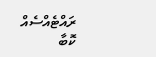ރައްޓެއްސެއް
ކޮބާ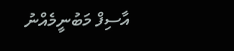އާސިފް މަބުނީމެއްނު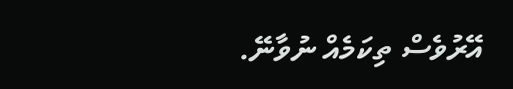އޭރުވެސް ތިކަމެއް ނުވާނޭ.